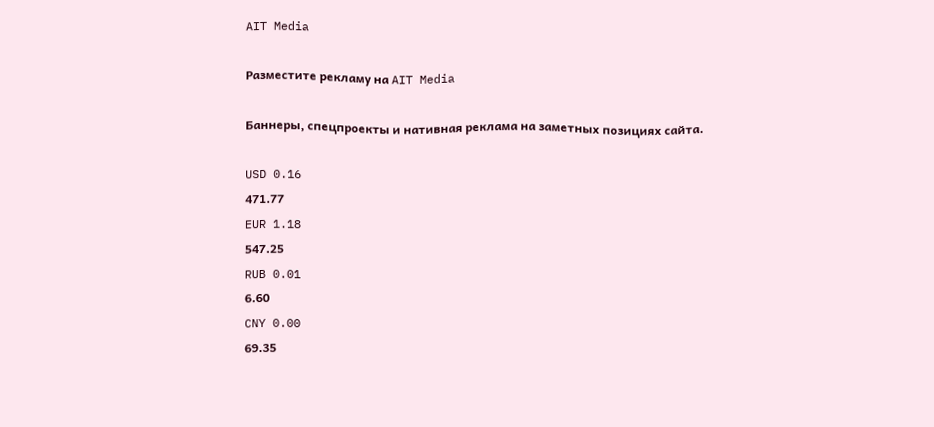AIT Media

Разместите рекламу на AIT Media

Баннеры, спецпроекты и нативная реклама на заметных позициях сайта.

USD 0.16
471.77
EUR 1.18
547.25
RUB 0.01
6.60
CNY 0.00
69.35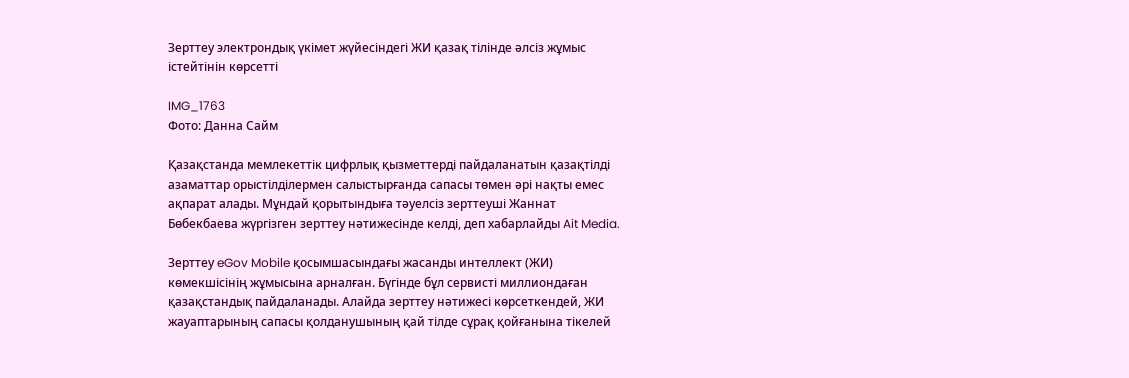Зерттеу электрондық үкімет жүйесіндегі ЖИ қазақ тілінде әлсіз жұмыс істейтінін көрсетті

IMG_1763
Фото: Данна Сайм

Қазақстанда мемлекеттік цифрлық қызметтерді пайдаланатын қазақтілді азаматтар орыстілділермен салыстырғанда сапасы төмен әрі нақты емес ақпарат алады. Мұндай қорытындыға тәуелсіз зерттеуші Жаннат Бөбекбаева жүргізген зерттеу нәтижесінде келді, деп хабарлайды Ait Media.

Зерттеу eGov Mobile қосымшасындағы жасанды интеллект (ЖИ) көмекшісінің жұмысына арналған. Бүгінде бұл сервисті миллиондаған қазақстандық пайдаланады. Алайда зерттеу нәтижесі көрсеткендей, ЖИ жауаптарының сапасы қолданушының қай тілде сұрақ қойғанына тікелей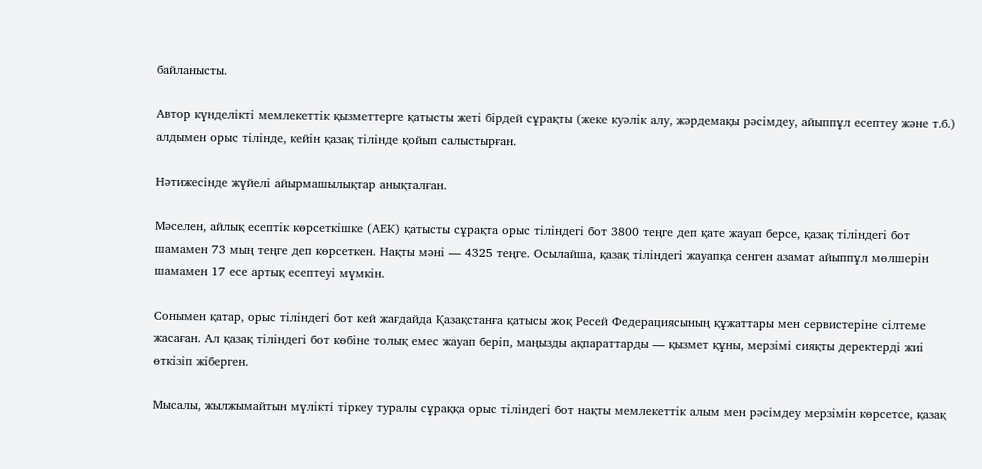байланысты.

Автор күнделікті мемлекеттік қызметтерге қатысты жеті бірдей сұрақты (жеке куәлік алу, жәрдемақы рәсімдеу, айыппұл есептеу және т.б.) алдымен орыс тілінде, кейін қазақ тілінде қойып салыстырған.

Нәтижесінде жүйелі айырмашылықтар анықталған.

Мәселен, айлық есептік көрсеткішке (АЕК) қатысты сұрақта орыс тіліндегі бот 3800 теңге деп қате жауап берсе, қазақ тіліндегі бот шамамен 73 мың теңге деп көрсеткен. Нақты мәні — 4325 теңге. Осылайша, қазақ тіліндегі жауапқа сенген азамат айыппұл мөлшерін шамамен 17 есе артық есептеуі мүмкін.

Сонымен қатар, орыс тіліндегі бот кей жағдайда Қазақстанға қатысы жоқ Ресей Федерациясының құжаттары мен сервистеріне сілтеме жасаған. Ал қазақ тіліндегі бот көбіне толық емес жауап беріп, маңызды ақпараттарды — қызмет құны, мерзімі сияқты деректерді жиі өткізіп жіберген.

Мысалы, жылжымайтын мүлікті тіркеу туралы сұраққа орыс тіліндегі бот нақты мемлекеттік алым мен рәсімдеу мерзімін көрсетсе, қазақ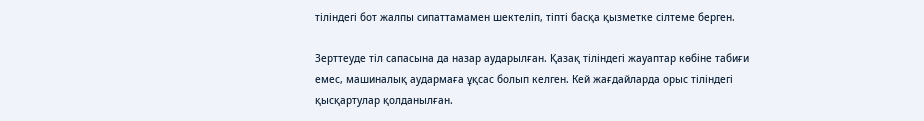тіліндегі бот жалпы сипаттамамен шектеліп, тіпті басқа қызметке сілтеме берген.

Зерттеуде тіл сапасына да назар аударылған. Қазақ тіліндегі жауаптар көбіне табиғи емес, машиналық аудармаға ұқсас болып келген. Кей жағдайларда орыс тіліндегі қысқартулар қолданылған.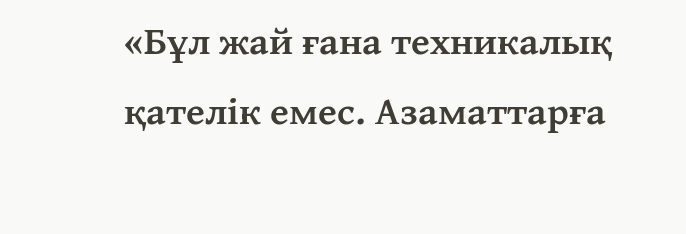«Бұл жай ғана техникалық қателік емес. Азаматтарға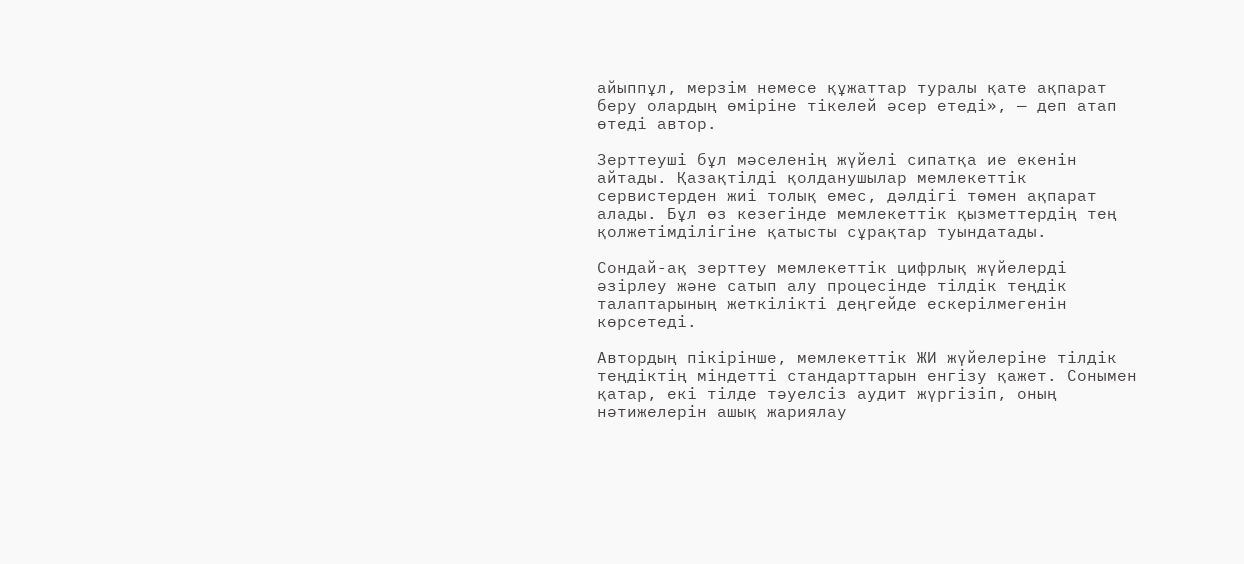айыппұл, мерзім немесе құжаттар туралы қате ақпарат беру олардың өміріне тікелей әсер етеді», — деп атап өтеді автор.

Зерттеуші бұл мәселенің жүйелі сипатқа ие екенін айтады. Қазақтілді қолданушылар мемлекеттік сервистерден жиі толық емес, дәлдігі төмен ақпарат алады. Бұл өз кезегінде мемлекеттік қызметтердің тең қолжетімділігіне қатысты сұрақтар туындатады.

Сондай-ақ зерттеу мемлекеттік цифрлық жүйелерді әзірлеу және сатып алу процесінде тілдік теңдік талаптарының жеткілікті деңгейде ескерілмегенін көрсетеді.

Автордың пікірінше, мемлекеттік ЖИ жүйелеріне тілдік теңдіктің міндетті стандарттарын енгізу қажет. Сонымен қатар, екі тілде тәуелсіз аудит жүргізіп, оның нәтижелерін ашық жариялау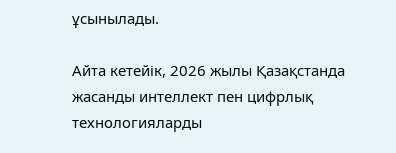ұсынылады.

Айта кетейік, 2026 жылы Қазақстанда жасанды интеллект пен цифрлық технологияларды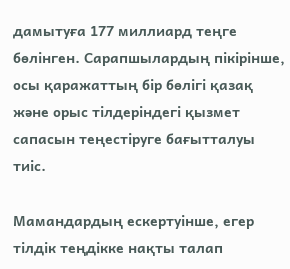дамытуға 177 миллиард теңге бөлінген. Сарапшылардың пікірінше, осы қаражаттың бір бөлігі қазақ және орыс тілдеріндегі қызмет сапасын теңестіруге бағытталуы тиіс.

Мамандардың ескертуінше, егер тілдік теңдікке нақты талап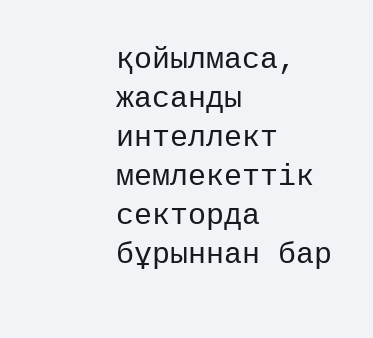қойылмаса, жасанды интеллект мемлекеттік секторда бұрыннан бар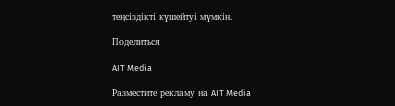теңсіздікті күшейтуі мүмкін.

Поделиться

AIT Media

Разместите рекламу на AIT Media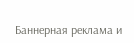Баннерная реклама и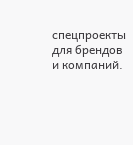спецпроекты для брендов и компаний.